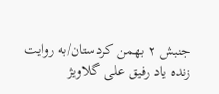جنبش ۲ بهمن کردستان/به روایت زنده یاد رفیق علی گلاویژ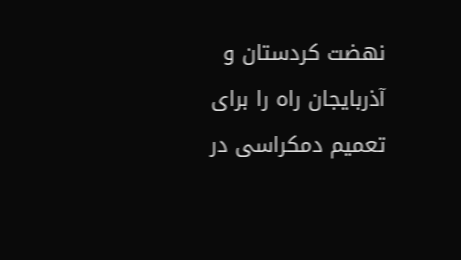نهضت کردستان و آذربایجان راه را برای تعمیم دمکراسی در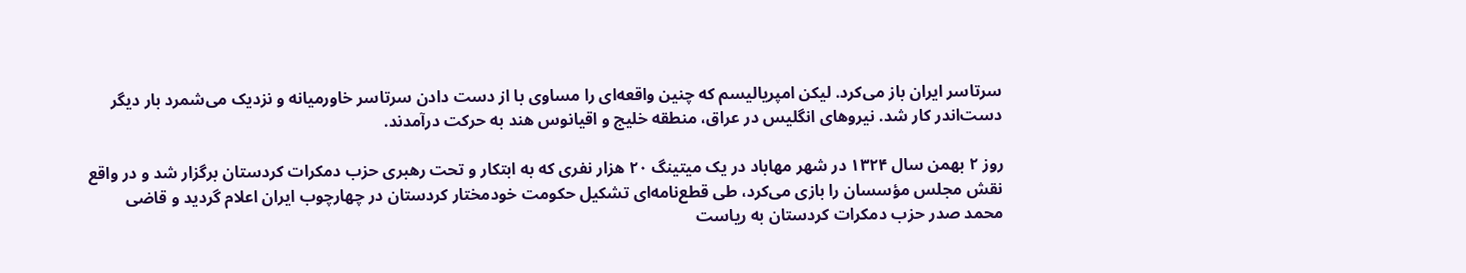سرتاسر ایران باز می‌کرد. لیکن امپریالیسم که چنین واقعه‌ای را مساوی با از دست دادن سرتاسر خاورمیانه و نزدیک می‌شمرد بار دیگر دست‌اندر کار شد. نیروهای انگلیس در عراق، منطقه خلیج و اقیانوس هند به حرکت درآمدند.

روز ۲ بهمن سال ۱۳۲۴ در شهر مهاباد در یک میتینگ ۲۰ هزار نفری که به ابتکار و تحت رهبری حزب دمکرات کردستان برگزار شد و در واقع نقش مجلس مؤسسان را بازی می‌کرد، طی قطع‌نامه‌ای تشکیل حکومت خودمختار کردستان در چهارچوب ایران اعلام گردید و قاضی محمد صدر حزب دمکرات کردستان به ریاست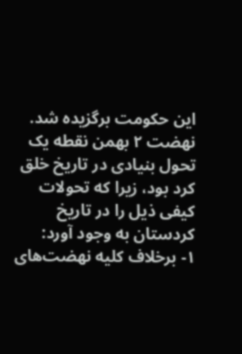این حکومت برگزیده شد. نهضت ۲ بهمن نقطه یک تحول بنیادی در تاریخ خلق کرد بود، زیرا که تحولات کیفی ذیل را در تاریخ کردستان به وجود آورد:
۱- برخلاف کلیه نهضت‌های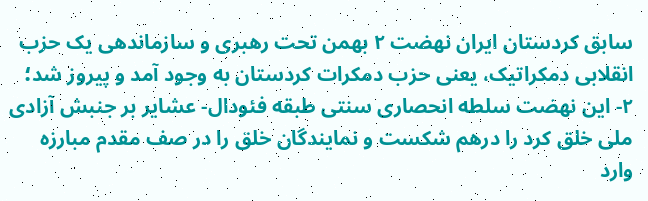سابق کردستان ایران نهضت ۲ بهمن تحت رهبری و سازماندهی یک حزب انقلابی دمکراتیک، یعنی حزب دمکرات کردستان به وجود آمد و پیروز شد؛
۲- این نهضت سلطه انحصاری سنتی طبقه فئودال- عشایر بر جنبش آزادی ملی خلق کرد را درهم شکست و نمایندگان خلق را در صف مقدم مبارزه وارد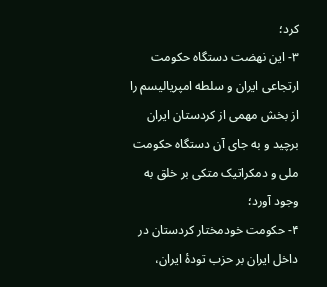کرد؛
۳- این نهضت دستگاه حکومت ارتجاعی ایران و سلطه امپریالیسم را از بخش مهمی از کردستان ایران برچید و به جای آن دستگاه حکومت ملی و دمکراتیک متکی بر خلق به وجود آورد؛
۴- حکومت خودمختار کردستان در داخل ایران بر حزب تودۀ ایران،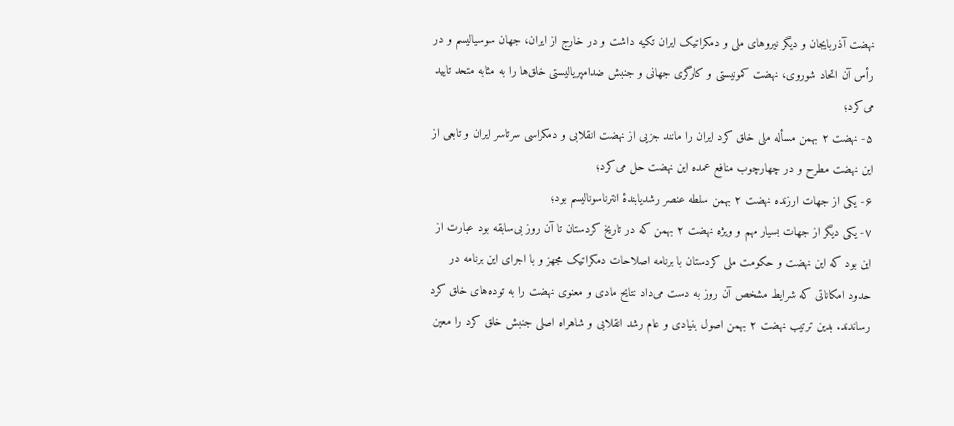نهضت آذربایجان و دیگر نیروهای ملی و دمکراتیک ایران تکیه داشت و در خارج از ایران، جهان سوسیالیسم و در رأس آن اتحاد شوروی، نهضت کمونیستی و کارگری جهانی و جنبش ضدامپریالیستی خلق‌‌ها را به مثابه متحد تایید می‌کرد؛
۵- نهضت ۲ بهمن مسأله ملی خلق کرد ایران را مانند جزیی از نهضت انقلابی و دمکراسی سرتاسر ایران و تابعی از این نهضت مطرح و در چهارچوب منافع عمده این نهضت حل می‌کرد؛
۶- یکی از جهات ارزنده نهضت ۲ بهمن سلطه عنصر رشدیابندۀ انترناسونالیسم بود؛
۷- یکی دیگر از جهات بسیار مهم و ویژه نهضت ۲ بهمن که در تاریخ کردستان تا آن روز بی‌سابقه بود عبارت از این بود که این نهضت و حکومت ملی کردستان با برنامه اصلاحات دمکراتیک مجهز و با اجرای این برنامه در حدود امکاناتی که شرایط مشخص آن روز به دست می‌داد نتایح مادی و معنوی نهضت را به توده‌های خلق کرد رساندند. بدین ترتیب نهضت ۲ بهمن اصول بنیادی و عام رشد انقلابی و شاهراه اصلی جنبش خلق کرد را معین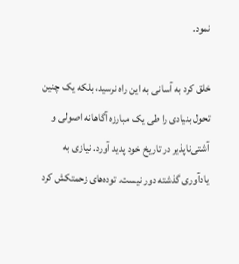نمود.

خلق کرد به آسانی به این راه نرسید، بلکه یک چنین تحول بنیادی را طی یک مبارزه آگاهانه اصولی و آشتی‌ناپذیر در تاریخ خود پدید آورد. نیازی به یادآوری گذشته دور نیست. توده‌های زحمتکش کرد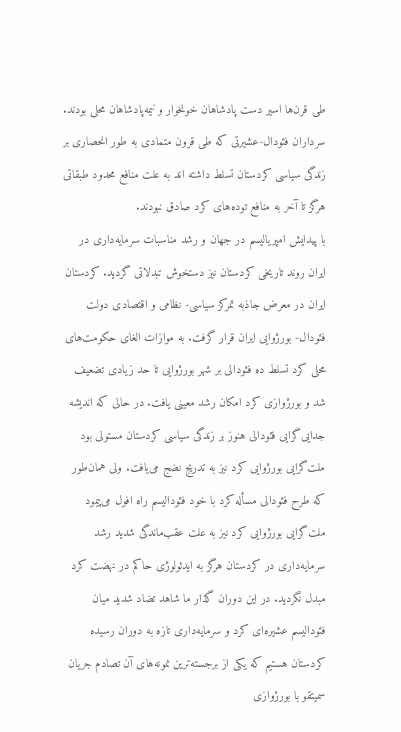طی قرن‌ها اسیر دست پادشاهان خونخوار و نیمه‌پادشاهان محلی بودند. سرداران فئودال-عشیرتی که طی قرون متمادی به طور انحصاری بر زندگی سیاسی کردستان تسلط داشته اند به علت منافع محدود طبقاتی هرگز تا آخر به منافع توده‌های کرد صادق نبودند.
با پیدایش امپریالیسم در جهان و رشد مناسبات سرمایه‌داری در ایران روند تاریخی کردستان نیز دستخوش تبدلاتی گردید. کردستان ایران در معرض جاذبه تمرکز سیاسی- نظامی و اقتصادی دولت فئودال- بورژوایی ایران قرار گرفت. به موازات الغای حکومت‌های محلی کرد تسلط ده فئودالی بر شهر بورژوایی تا حد زیادی تضعیف شد و بورژوازی کرد امکان رشد معینی یافت. در حالی که اندیشه جدایی‌گرایی فئودالی هنوز بر زندگی سیاسی کردستان مستولی بود ملت‌گرایی بورژوایی کرد نیز به تدریج نضج می‌یافت. ولی همان‌طور که طرح فئودالی مسأله کرد با خود فئودالیسم راه افول می‌پیمود ملت‌گرایی بورژوایی کرد نیز به علت عقب‌ماندگی شدید رشد سرمایه‌داری در کردستان هرگز به ایدئولوژی حاکم در نهضت کرد مبدل نگردید. در این دوران گذار ما شاهد تضاد شدید میان فئودالیسم عشیره‌ای کرد و سرمایه‌داری تازه به دوران رسیده کردستان هستیم که یکی از برجسته‌ترین نمونه‌های آن تصادم جریان سمیتقو با بورژوازی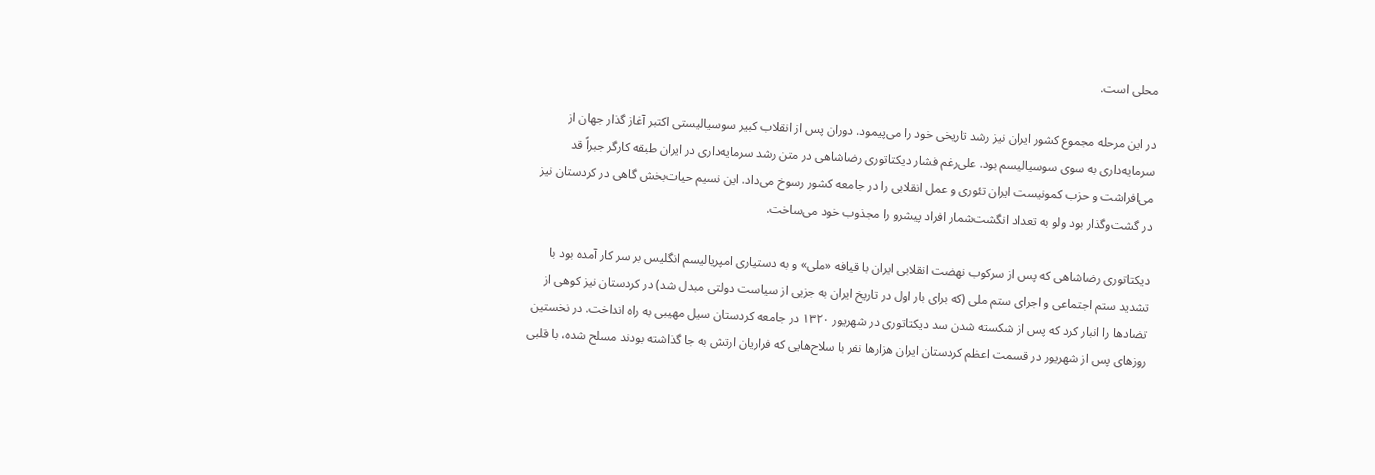محلی است.

در این مرحله مجموع کشور ایران نیز رشد تاریخی خود را می‌پیمود. دوران پس از انقلاب کبیر سوسیالیستی اکتبر آغاز گذار جهان از سرمایه‌داری به سوی سوسیالیسم بود. علی‌رغم فشار دیکتاتوری رضاشاهی در متن رشد سرمایه‌داری در ایران طبقه کارگر جبراً قد می‌افراشت و حزب کمونیست ایران تئوری و عمل انقلابی را در جامعه کشور رسوخ می‌داد. این نسیم حیات‌بخش گاهی در کردستان نیز در گشت‌وگذار بود ولو به تعداد انگشت‌شمار افراد پیشرو را مجذوب خود می‌ساخت.

دیکتاتوری رضاشاهی که پس از سرکوب نهضت انقلابی ایران با قیافه «ملی» و به دستیاری امپریالیسم انگلیس بر سر کار آمده بود با تشدید ستم اجتماعی و اجرای ستم ملی (که برای بار اول در تاریخ ایران به جزیی از سیاست دولتی مبدل شد) در کردستان نیز کوهی از تضادها را انبار کرد که پس از شکسته شدن سد دیکتاتوری در شهریور ۱۳۲۰ در جامعه کردستان سیل مهیبی به راه انداخت. در نخستین روزهای پس از شهریور در قسمت اعظم کردستان ایران هزارها نفر با سلاح‌هایی که فراریان ارتش به جا گذاشته بودند مسلح شده، با قلبی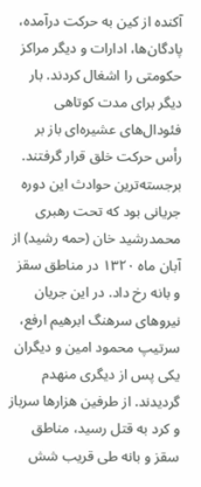آکنده از کین به حرکت درآمده، پادگان‌ها، ادارات و دیگر مراکز حکومتی را اشغال کردند. بار دیگر برای مدت کوتاهی فئودال‌های عشیره‌ای باز بر رأس حرکت خلق قرار گرفتند. برجسته‌ترین حوادث این دوره جریانی بود که تحت رهبری محمدرشید خان (حمه رشید) از آبان ماه ۱۳۲۰ در مناطق سقز و بانه رخ داد. در این جریان نیروهای سرهنگ ابرهیم ارفع، سرتیپ محمود امین و دیگران یکی پس از دیگری منهدم گردیدند. از طرفین هزارها سرباز و کرد به قتل رسید، مناطق سقز و بانه طی قریب شش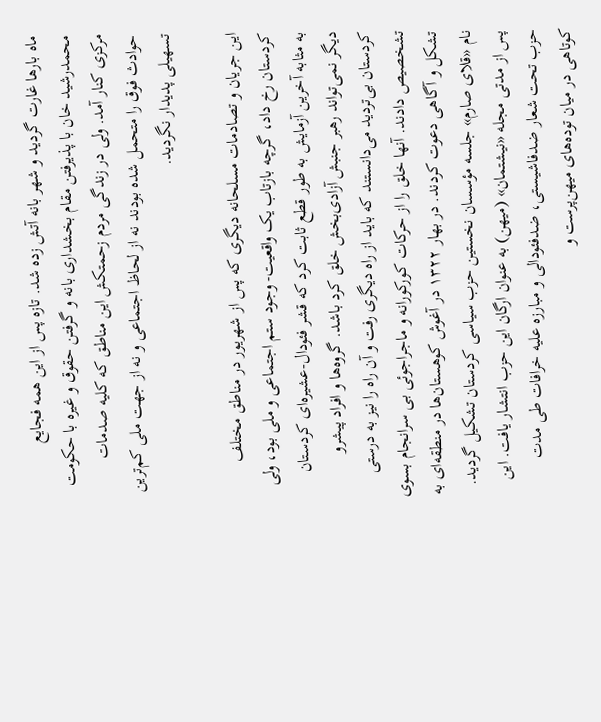ماه بارها غارت گردید و شهر بانه آتش زده شد. تازه پس از این همه فجایع محمدرشید خان با پذیرفتن مقام بخشداری بانه و گرفتن حقوق و غیره با حکومت مرکزی کنار آمد. ولی در زندگی مردم زحمتکش این مناطق که کلیه صدمات حوادث فوق را متحمل شده بودند نه از لحاظ اجتماعی و نه از جهت ملی کم‌ترین تسهیلی پدیدار نگردید.

این جریان و تصادمات مسلحانه دیگری که پس از شهریور در مناطق مختلف کردستان رخ داد، گرچه بازتاب یک واقعیت- وجود ستم اجتماعی و ملی بود، ولی به مثابه آخرین آزمایش به طور قطع ثابت کرد که قشر فئودال-عشیره‌ای کردستان دیگر نمی‌تواند رهبر جنبش آزادی‌بخش خلق کرد باشد. گروه‌ها و افراد پیشرو کردستان بی‌تردید می‌دانستند که باید از راه دیگری رفت و آن راه را نیز به درستی تشخصیص دادند. آنها خلق را از حرکات کورکورانه و ماجراجوئی بی سرانجام بسوی تشکل و آگاهی دعوت کردند. در بهار ۱۳۲۲ در آغوش کوهستان‌ها در منطقه‌ای به نام «قلای صارم» جلسه مؤسسان نخستین حزب سیاسی کردستان تشکیل گردید. پس از مدتی مجله «نیشتمان» (میهن) به عنوان ارگان این حزب انتشار یافت. این حزب تحت شعار ضدفاشیستی، ضدفئودالی و مبارزه علیه خرافات طی مدت کوتاهی در میان توده‌های میهن‌پرست و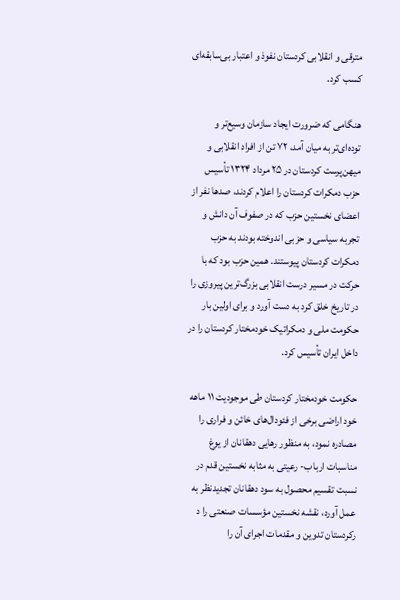مترقی و انقلابی کردستان نفوذ و اعتبار بی‌سابقه‌ای کسب کرد.

هنگامی که ضرورت ایجاد سازمان وسیع‌تر و توده‌ای‌تر به میان آمد، ۷۲ تن از افراد انقلابی و میهن‌پرست کردستان در ۲۵ مرداد ۱۳۲۴ تأسیس حزب دمکرات کردستان را اعلام کردند، صدها نفر از اعضای نخستین حزب که در صفوف آن دانش و تجربه سیاسی و حزبی اندوخته بودند به حزب دمکرات کردستان پیوستند. همین حزب بود که با حرکت در مسیر درست انقلابی بزرگ‌ترین پیروزی را در تاریخ خلق کرد به دست آورد و برای اولین بار حکومت ملی و دمکراتیک خودمختار کردستان را در داخل ایران تأسیس کرد.

حکومت خودمختار کردستان طی موجودیت ۱۱ ماهه خود اراضی برخی از فئودال‌های خائن و فراری را مصادره نمود، به منظور رهایی دهقانان از یوغ مناسبات ارباب- رعیتی به مثابه نخستین قدم در نسبت تقسیم محصول به سود دهقانان تجدیدنظر به عمل آورد، نقشه نخستین مؤسسات صنعتی را د رکردستان تدوین و مقدمات اجرای آن را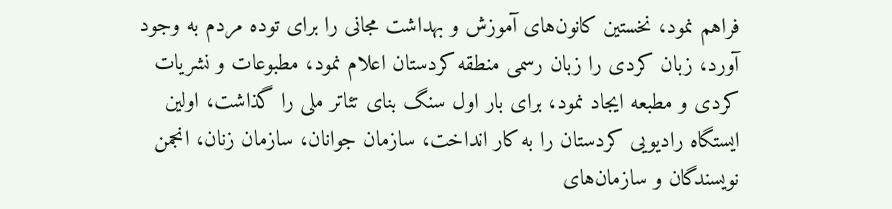فراهم نمود، نخستین کانون‌های آموزش و بهداشت مجانی را برای توده مردم به وجود آورد، زبان کردی را زبان رسمی منطقه کردستان اعلام نمود، مطبوعات و نشریات کردی و مطبعه ایجاد نمود، برای بار اول سنگ بنای تئاتر ملی را گذاشت، اولین ایستگاه رادیویی کردستان را به کار انداخت، سازمان جوانان، سازمان زنان، انجمن نویسندگان و سازمان‌های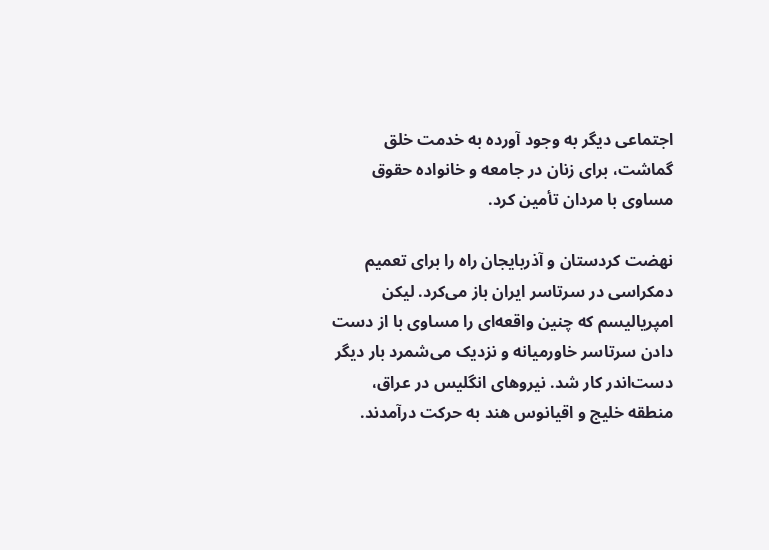اجتماعی دیگر به وجود آورده به خدمت خلق گماشت، برای زنان در جامعه و خانواده حقوق مساوی با مردان تأمین کرد.

نهضت کردستان و آذربایجان راه را برای تعمیم دمکراسی در سرتاسر ایران باز می‌کرد. لیکن امپریالیسم که چنین واقعه‌ای را مساوی با از دست دادن سرتاسر خاورمیانه و نزدیک می‌شمرد بار دیگر دست‌اندر کار شد. نیروهای انگلیس در عراق، منطقه خلیج و اقیانوس هند به حرکت درآمدند.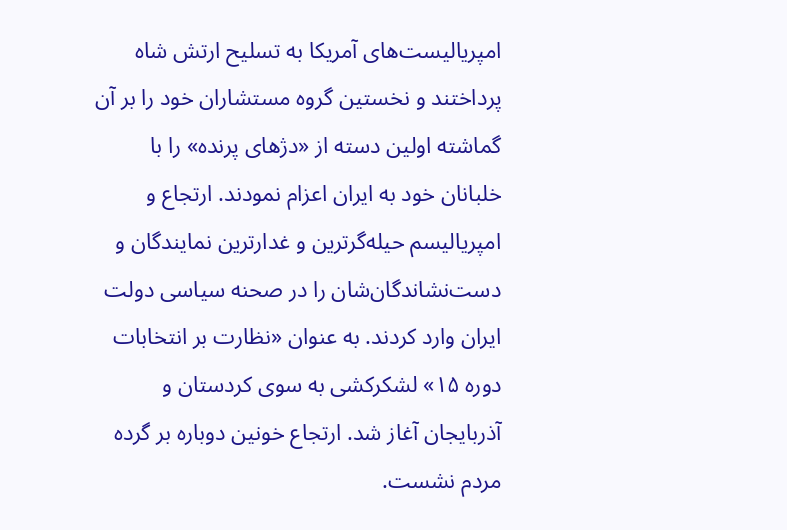امپریالیست‌های آمریکا به تسلیح ارتش شاه پرداختند و نخستین گروه مستشاران خود را بر آن گماشته اولین دسته از «دژهای پرنده» را با خلبانان خود به ایران اعزام نمودند. ارتجاع و امپریالیسم حیله‌گرترین و غدارترین نمایندگان و دست‌نشاندگان‌شان را در صحنه سیاسی دولت ایران وارد کردند. به عنوان «نظارت بر انتخابات دوره ۱۵» لشکرکشی به سوی کردستان و آذربایجان آغاز شد. ارتجاع خونین دوباره بر گرده مردم نشست.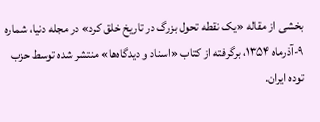بخشی از مقاله «یک نقطه تحول بزرگ در تاریخ خلق کرد» در مجله دنیا، شماره ۹-آذرماه ۱۳۵۴، برگرفته از کتاب «اسناد و دیدگاه‌ها» منتشر شده توسط حزب توده ایران.